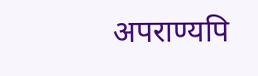अपराण्यपि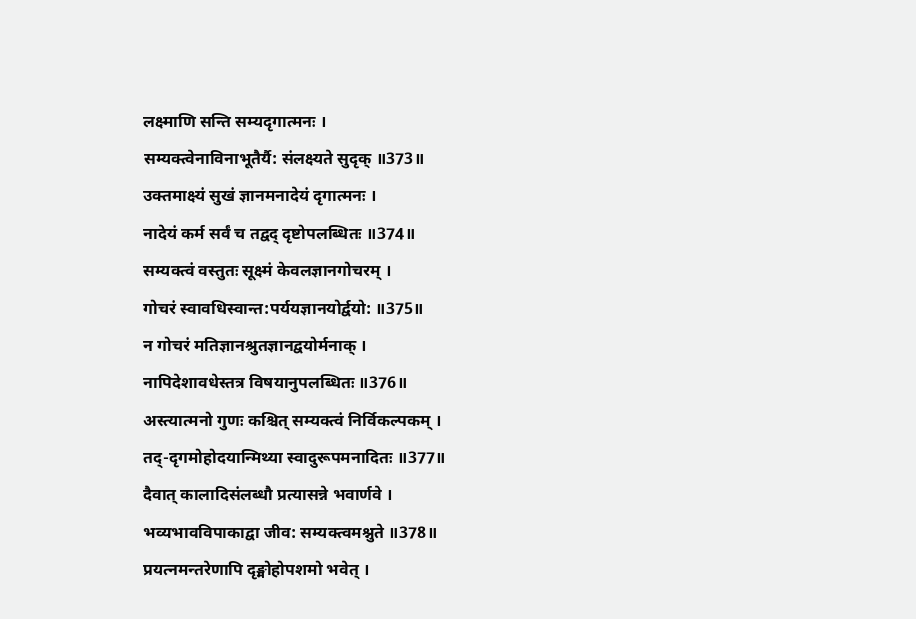लक्ष्माणि सन्ति सम्यदृगात्मनः ।
सम्यक्त्वेनाविनाभूतैर्यै: संलक्ष्यते सुदृक् ॥373॥
उक्तमाक्ष्यं सुखं ज्ञानमनादेयं दृगात्मनः ।
नादेयं कर्म सर्वं च तद्वद् दृष्टोपलब्धितः ॥374॥
सम्यक्त्वं वस्तुतः सूक्ष्मं केवलज्ञानगोचरम् ।
गोचरं स्वावधिस्वान्त:पर्ययज्ञानयोर्द्वयो: ॥375॥
न गोचरं मतिज्ञानश्रुतज्ञानद्वयोर्मनाक् ।
नापिदेशावधेस्तत्र विषयानुपलब्धितः ॥376॥
अस्त्यात्मनो गुणः कश्चित् सम्यक्त्वं निर्विकल्पकम् ।
तद्-दृगमोहोदयान्मिथ्या स्वादुरूपमनादितः ॥377॥
दैवात् कालादिसंलब्धौ प्रत्यासन्ने भवार्णवे ।
भव्यभावविपाकाद्वा जीव: सम्यक्त्वमश्नुते ॥378॥
प्रयत्नमन्तरेणापि दृङ्मोहोपशमो भवेत् ।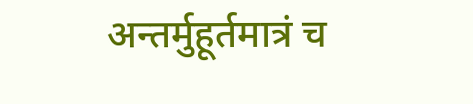अन्तर्मुहूर्तमात्रं च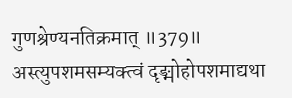गुणश्रेण्यनतिक्रमात् ॥379॥
अस्त्युपशमसम्यक्त्वं दृङ्मोहोपशमाद्यथा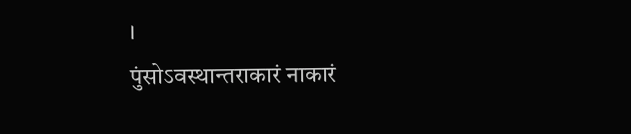।
पुंसोऽवस्थान्तराकारं नाकारं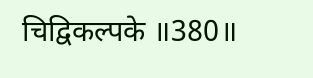चिद्विकल्पके ॥380॥